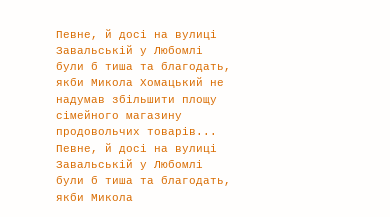Певне, й досі на вулиці Завальській у Любомлі були б тиша та благодать, якби Микола Хомацький не надумав збільшити площу сімейного магазину продовольчих товарів...
Певне, й досі на вулиці Завальській у Любомлі були б тиша та благодать, якби Микола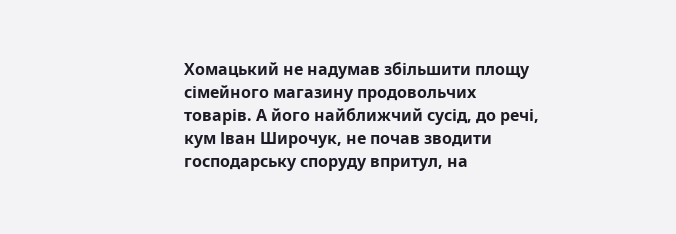Хомацький не надумав збільшити площу сімейного магазину продовольчих товарів. А його найближчий сусід, до речі, кум Іван Широчук, не почав зводити господарську споруду впритул, на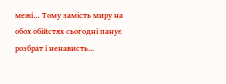межі… Тому замість миру на обох обійстях сьогодні панує розбрат і ненависть...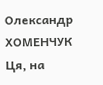Олександр ХОМЕНЧУК
Ця, на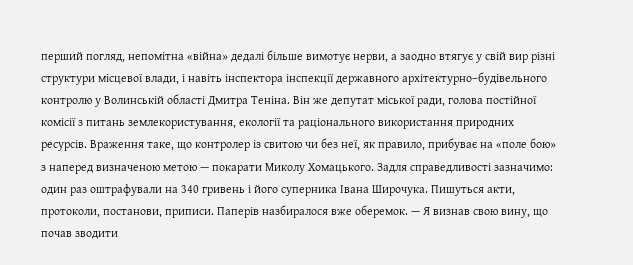перший погляд, непомітна «війна» дедалі більше вимотує нерви, а заодно втягує у свій вир різні структури місцевої влади, і навіть інспектора інспекції державного архітектурно–будівельного контролю у Волинській області Дмитра Теніна. Він же депутат міської ради, голова постійної комісії з питань землекористування, екології та раціонального використання природних ресурсів. Враження таке, що контролер із свитою чи без неї, як правило, прибуває на «поле бою» з наперед визначеною метою — покарати Миколу Хомацького. Задля справедливості зазначимо: один раз оштрафували на 340 гривень і його суперника Івана Широчука. Пишуться акти, протоколи, постанови, приписи. Паперів назбиралося вже оберемок. — Я визнав свою вину, що почав зводити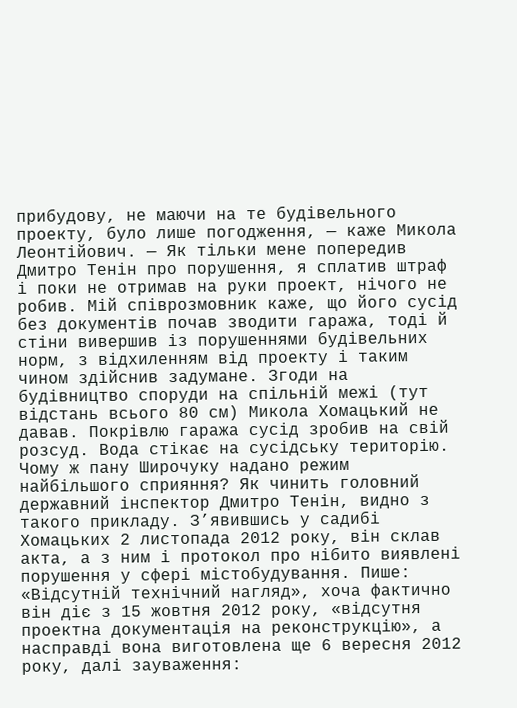прибудову, не маючи на те будівельного проекту, було лише погодження, — каже Микола Леонтійович. — Як тільки мене попередив Дмитро Тенін про порушення, я сплатив штраф і поки не отримав на руки проект, нічого не робив. Мій співрозмовник каже, що його сусід без документів почав зводити гаража, тоді й стіни вивершив із порушеннями будівельних норм, з відхиленням від проекту і таким чином здійснив задумане. Згоди на будівництво споруди на спільній межі (тут відстань всього 80 см) Микола Хомацький не давав. Покрівлю гаража сусід зробив на свій розсуд. Вода стікає на сусідську територію. Чому ж пану Широчуку надано режим найбільшого сприяння? Як чинить головний державний інспектор Дмитро Тенін, видно з такого прикладу. З’явившись у садибі Хомацьких 2 листопада 2012 року, він склав акта, а з ним і протокол про нібито виявлені порушення у сфері містобудування. Пише: «Відсутній технічний нагляд», хоча фактично він діє з 15 жовтня 2012 року, «відсутня проектна документація на реконструкцію», а насправді вона виготовлена ще 6 вересня 2012 року, далі зауваження: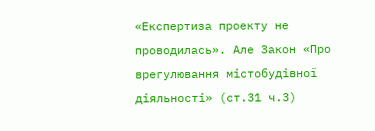«Експертиза проекту не проводилась». Але Закон «Про врегулювання містобудівної діяльності» (ст.31 ч.3)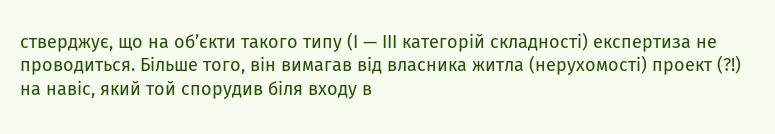стверджує, що на об’єкти такого типу (І — ІІІ категорій складності) експертиза не проводиться. Більше того, він вимагав від власника житла (нерухомості) проект (?!) на навіс, який той спорудив біля входу в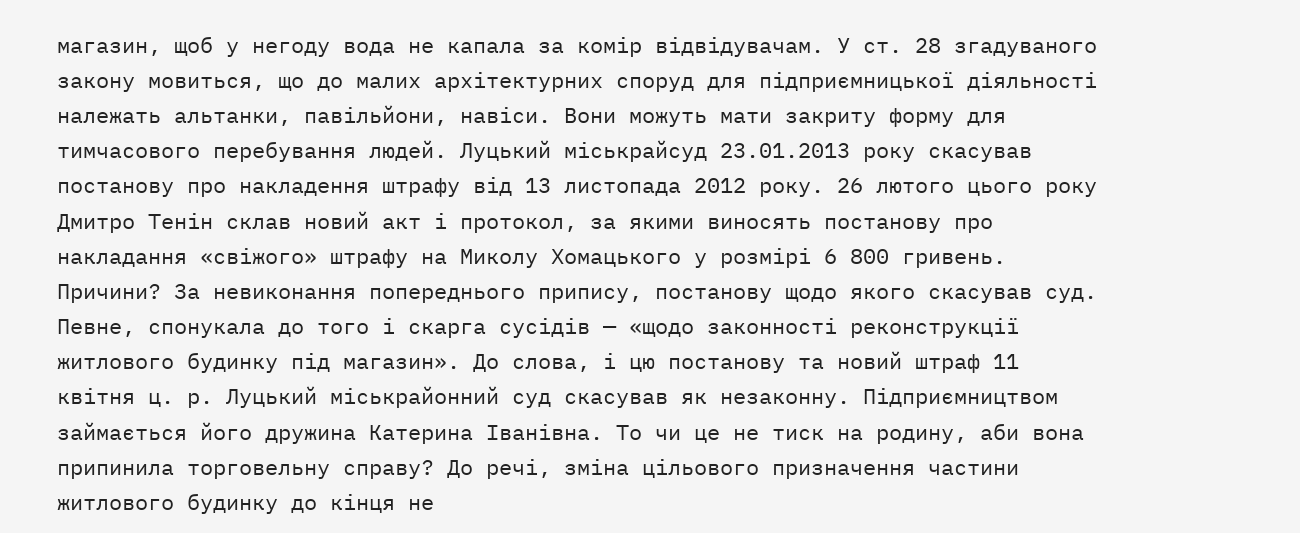магазин, щоб у негоду вода не капала за комір відвідувачам. У ст. 28 згадуваного закону мовиться, що до малих архітектурних споруд для підприємницької діяльності належать альтанки, павільйони, навіси. Вони можуть мати закриту форму для тимчасового перебування людей. Луцький міськрайсуд 23.01.2013 року скасував постанову про накладення штрафу від 13 листопада 2012 року. 26 лютого цього року Дмитро Тенін склав новий акт і протокол, за якими виносять постанову про накладання «свіжого» штрафу на Миколу Хомацького у розмірі 6 800 гривень. Причини? За невиконання попереднього припису, постанову щодо якого скасував суд. Певне, спонукала до того і скарга сусідів — «щодо законності реконструкції житлового будинку під магазин». До слова, і цю постанову та новий штраф 11 квітня ц. р. Луцький міськрайонний суд скасував як незаконну. Підприємництвом займається його дружина Катерина Іванівна. То чи це не тиск на родину, аби вона припинила торговельну справу? До речі, зміна цільового призначення частини житлового будинку до кінця не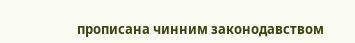прописана чинним законодавством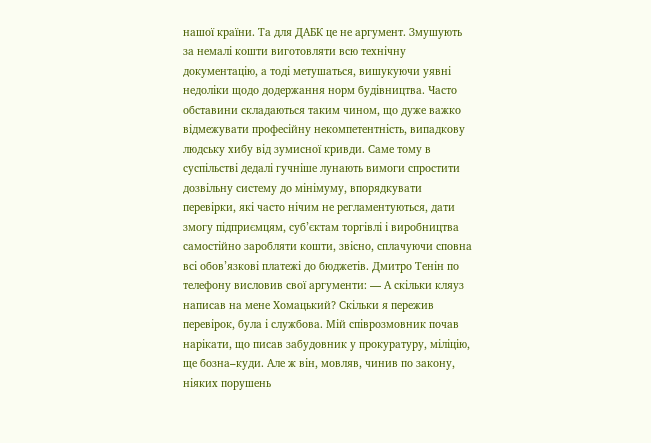нашої країни. Та для ДАБК це не аргумент. Змушують за немалі кошти виготовляти всю технічну документацію, а тоді метушаться, вишукуючи уявні недоліки щодо додержання норм будівництва. Часто обставини складаються таким чином, що дуже важко відмежувати професійну некомпетентність, випадкову людську хибу від зумисної кривди. Саме тому в суспільстві дедалі гучніше лунають вимоги спростити дозвільну систему до мінімуму, впорядкувати перевірки, які часто нічим не регламентуються, дати змогу підприємцям, суб’єктам торгівлі і виробництва самостійно заробляти кошти, звісно, сплачуючи сповна всі обов’язкові платежі до бюджетів. Дмитро Тенін по телефону висловив свої аргументи: — А скільки кляуз написав на мене Хомацький? Скільки я пережив перевірок, була і службова. Мій співрозмовник почав нарікати, що писав забудовник у прокуратуру, міліцію, ще бозна–куди. Але ж він, мовляв, чинив по закону, ніяких порушень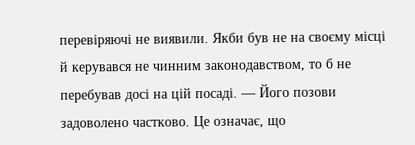перевіряючі не виявили. Якби був не на своєму місці й керувався не чинним законодавством, то б не перебував досі на цій посаді. — Його позови задоволено частково. Це означає, що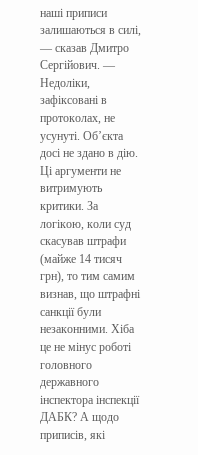наші приписи залишаються в силі, — сказав Дмитро Сергійович. — Недоліки, зафіксовані в протоколах, не усунуті. Об’єкта досі не здано в дію. Ці аргументи не витримують критики. За логікою, коли суд скасував штрафи (майже 14 тисяч грн), то тим самим визнав, що штрафні санкції були незаконними. Хіба це не мінус роботі головного державного інспектора інспекції ДАБК? А щодо приписів, які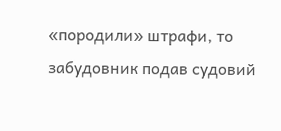«породили» штрафи, то забудовник подав судовий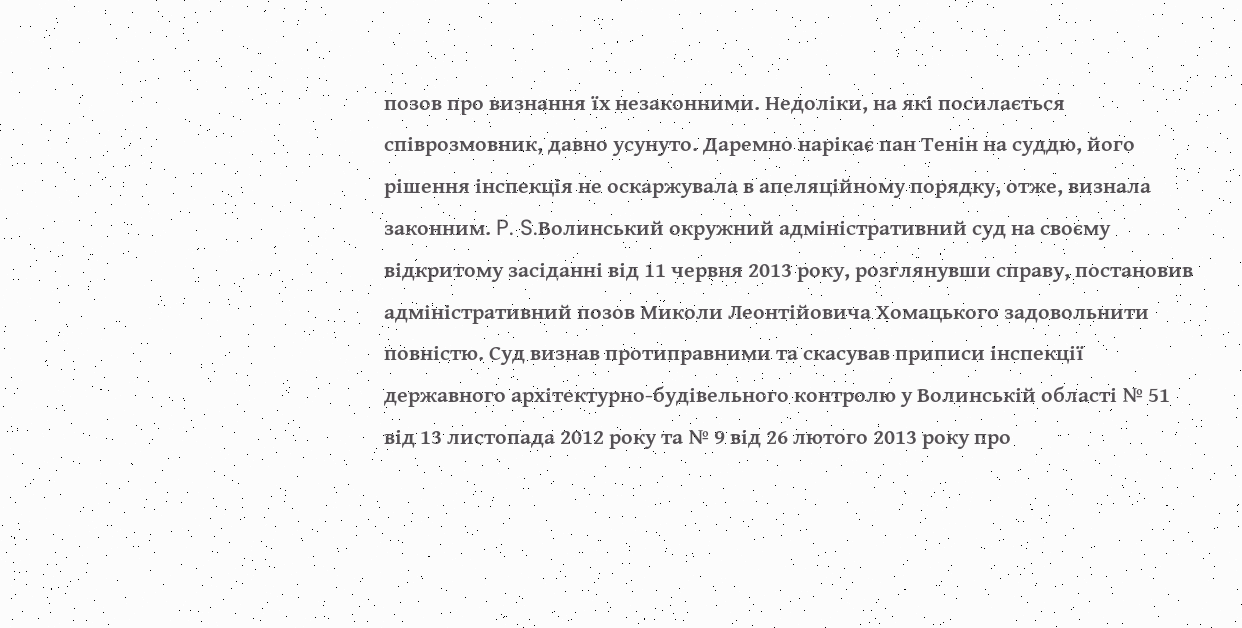позов про визнання їх незаконними. Недоліки, на які посилається співрозмовник, давно усунуто. Даремно нарікає пан Тенін на суддю, його рішення інспекція не оскаржувала в апеляційному порядку, отже, визнала законним. P. S.Волинський окружний адміністративний суд на своєму відкритому засіданні від 11 червня 2013 року, розглянувши справу, постановив адміністративний позов Миколи Леонтійовича Хомацького задовольнити повністю. Суд визнав протиправними та скасував приписи інспекції державного архітектурно-будівельного контролю у Волинській області № 51 від 13 листопада 2012 року та № 9 від 26 лютого 2013 року про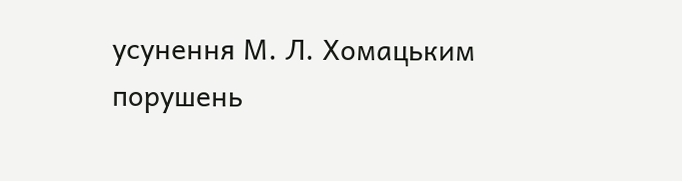усунення М. Л. Хомацьким порушень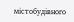містобудівного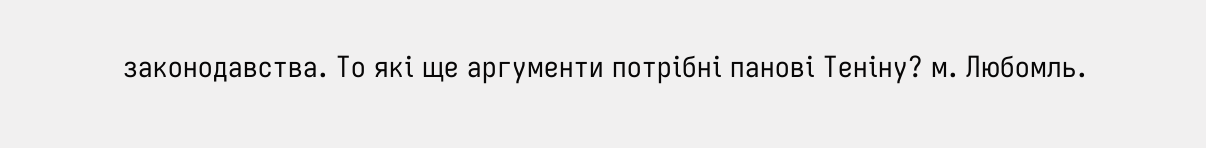законодавства. То які ще аргументи потрібні панові Теніну? м. Любомль.